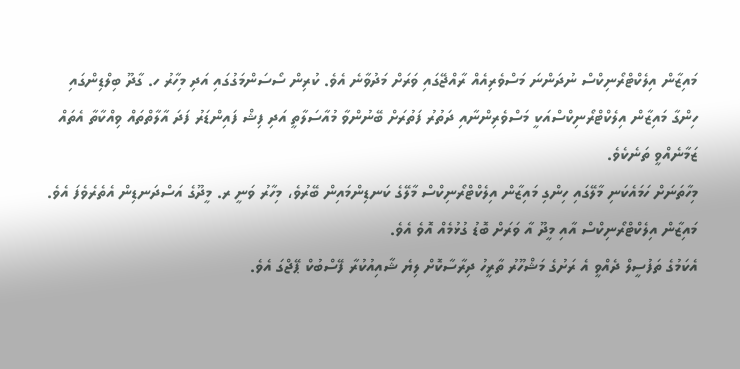މައިޒާން އިލެކްޓްރޯނިކްސް ނުދަންނަ މަސްވެރިއެއް ރާއްޖޭގައި ވަރަށް މަދުވާނެ އެވެ. ކުރިން ސޯސަންމަގުގައި އަދި މިހާރު ހ. ގާދޫ ބިލްޑިންގައި ހިންގާ މައިޒާން އިލެކްޓްރޯނިކްސްއަކީ މަސްވެރިންނާއި ދަތުރު ފަތުރަށް ބޭނުންވާ މުއާސަލާތީ އަދި ފިޝް ފައިންޑަރު ފަދަ އާލާތްތައް ވިއްކާތާ އެތައް ޒަމާނެއްވީ ތަނެކެވެ.
މިހާތަނަށް ހަމައެކަނި މާލޭގައި ހިންގި މައިޒާން އިލެކްޓްރޯނިކްސް މާލޭގެ ކަނޑިންމައިން ބޭރުވެ، މިހާރު ވަނީ ރ. މީދޫގެ އަސްދަނޑިން އެތެރެވެފަ އެވެ.
މައިޒާން އިލެކްޓްރޯނިކްސް އާއި މީދޫ އާ ވަރަށް ބޮޑު ގުޅުމެއް އޮވެ އެވެ.
އެކަމުގެ ތަފުސީލް ދެއްވީ އެ ރަށުގެ މަޝްހޫރު ތާރީހު ދިރާސާކޮށް ލިޔެ ޝާއިއުކުރާ ފޭސްބުކް ޕޭޖްގަ އެވެ.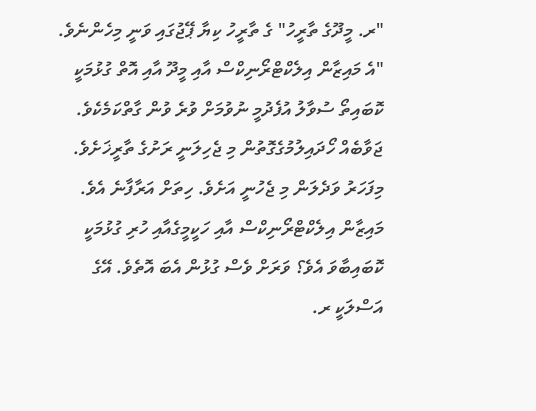"ރ. މީދޫގެ ތާރީހު" ގެ ތާރީހު ކިޔާ ޕޭޖުގައި ވަނީ މިހެންނެވެ. "އެ މައިޒާން އިލެކްޓްރޯނިކްސް އާއި މީދޫ އާއި އޮތް ގުޅުމަކީ ކޮބައިތޯ ސުވާލު އުފެދުމީ ނުވުމަށް ވުރެ ވުން ގާތްކަމެކެވެ. ޖަވާބެއް ހޯދައިލުމުގެގޮތުން މި ޖެހިލަނީ ރަށުގެ ތާރީޚަށެވެ. މިފަހަރު ވަދެލަން މި ޖެހުނީ އަށެވެ. ހިތަށް އަރާފާނެ އެވެ. މައިޒާން އިލެކްޓްރޯނިކްސް އާއި ހަކީމީގެއާއި ހުރި ގުޅުމަކީ ކޮބައިބާވަ އެވެ؟ ވަރަށް ވެސް ގުޅުން އެބަ އޮތެވެ. އޭގެ އަސްލަކީ ރ.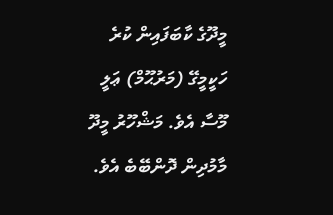މީދޫގެ ކާބަފައިން ކުރެ ހަކީމީގޭ (މަރުޙޫމް) ޢަލީ މޫސާ އެވެ. މަޝްހޫރު މީދޫ މާމުދިން ދޮންބޭބެ އެވެ.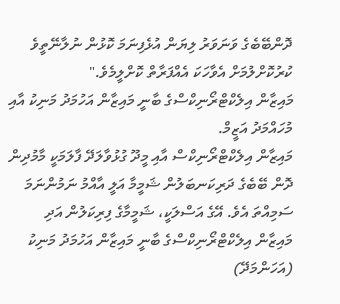ދޮންބޭބެގެ ވަނަވަރު ލިޔަން އުޅެފިނަމަ ކޮޅުން ނުލާނޭތީވެ ކުރުކޮށްލުމަށް އެވާހަކަ އެއްފަރާތް ކޮށްލީމެވެ."
މައިޒާން އިލެކްޓްރޯނިކްސްގެ ބާނީ މައިޒާން އަހުމަދު މަނިކު އާއި މުހައްމަދު އަޒީމް.
މައިޒާން އިލެކްޓްރޯނިކްސް އާއި މީދޫ ގުޅުވާލަދޭ ފާލަމަކީ މާމުދިން ދޮން ބޭބެގެ ދަރިކަނބަލުން ޝަމީމާ އަލީ އާއްމު ނަމުންނަމަ ސަމިއްތަ އެވެ. އޭގެ އަސްލަކީ، ޝަމީމާގެ ފިރިކަލުން އަދި މައިޒާން އިލެކްޓްރޯނިކްސްގެ ބާނީ މައިޒާން އަހުމަދު މަނިކު (އަހަންމަދޭ)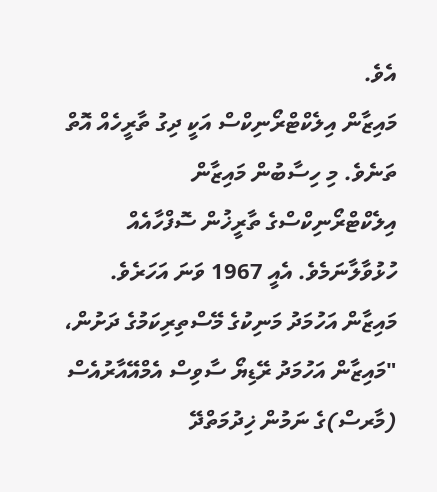އެވެ.
މައިޒާން އިލެކްޓްރޯނިކްސް އަކީ ދިގު ތާރީހެއް އޮތް ތަނެވެ. މި ހިސާބުން މައިޒާން އިލެކްޓްރޯނިކްސްގެ ތާރީޚުން ސޮފްހާއެއް ހުޅުވާލާނަމެވެ. އެއީ 1967 ވަނަ އަހަރެވެ. މައިޒާން އަހުމަދު މަނިކުގެ މޭސްތިރިކަމުގެ ދަށުން، "މައިޒާން އަހުމަދު ރޭޑިޔޯ ސާވިސް އެމްއޭއާރުއެސް (މާރސް)ގެ ނަމުން ޚިދުމަތްދޭ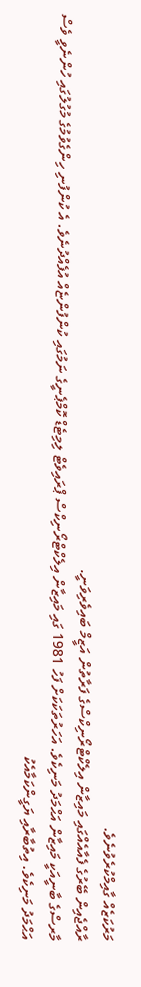މަރުކަޒެއް ގާއިމްކުރެވުނެވެ.
ރާއްޖެއިން ބޭރުގެ ފެއާއެއްގައި މައިޒާން އިލެކްޓްރޯނިކްސްގެ ފަރާތުން އަޒީމް ބައިވެރިވަނީ.
މާރސްގެ ބާނީއަކީ މައިޒާން އަޙްމަދު މަނިކެވެ. އަހަރުތަކަކަށް ފަހު 1981 ގައި މައިޒާން އިލެކްޓްރޯނިކްސް ޕްރައިވެޓް ލިމިޓެޑް ކޮމްޕެނީގެ ނަމުގައި ކުންފުންޏެއް އުފެއްދުނެވެ. އެ ކުންފުނި ހިންގެވުމުގެ މުގުލުގައި ހުންނެވީ ވެސް އަޙްމަދު މަނިކެވެ. އިތުބާރާއި ޔަގީންކަމާއެކު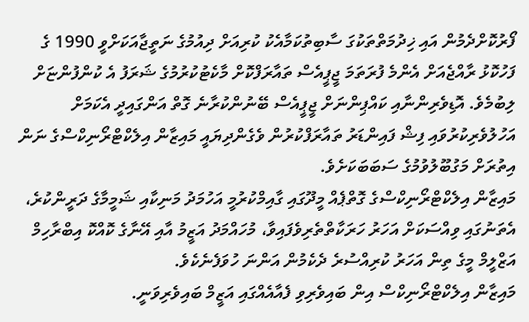ފޯރުކޮށްދެމުން އައި ޚިދުމަތްތަކުގަ ސާބިތުކަމާއެކު ކުރިއަށް ދިއުމުގެ ނަތީޖާއަކަށްވީ 1990 ގެ ފަހުކޮޅު ރާއްޖެއަށް އެންމެ ފުރަތަމަ ޖީޕީއެސް ތައާރަފްކޮށް މާކެޓުކުރުމުގެ ޝަރަފު އެ ކުންފުންޏަށް ލިބުމެވެ. އޮޑިވެރިންނާއި ކައްޕިންނަށް ޖީޕީއެސް ބޭނުންކުރާނެ ގޮތް އަންގައިދީ އެކަމަށް އަހުލުވެރިކުރުވައި ފިޝް ފައިންޑަރު ތައާރަފްކުރުން ވެގެންދިޔައީ މައިޒާން އިލެކްޓްރޯނިކްސްގެ ނަން އިތުރަށް މަގުބޫލުވުމުގެ ސަބަބަކަށެވެ.
މައިޒާން އިލެކްޓްރޯނިކްސްގެ ގޮތްޕެއް މީދޫގައި ގާއިމްކުރުމީ އަހުމަދު މަނިކާއި ޝަމީމާގެ ދަރީންކުރެ، އެތަނުގައި ވިއްސަކަށް އަހަރު ހަރަކާތްތެރިވެފައިވާ، މުހައްމަދު އަޒީމު އާއި އޭނާގެ ކޮއްކޮ އިބްރާހިމް އަޒްލީމް މީގެ ތިން އަހަރު ކުރިއްސުރެ ދެކެމުން އަންނަ ހުވަފެނެކެވެ.
މައިޒާން އިލެކްޓްރޯނިކްސް އިން ބައިވެރިވި ފެއާއެއްގައި އަޒީމް ބައިވެރިވަނީ.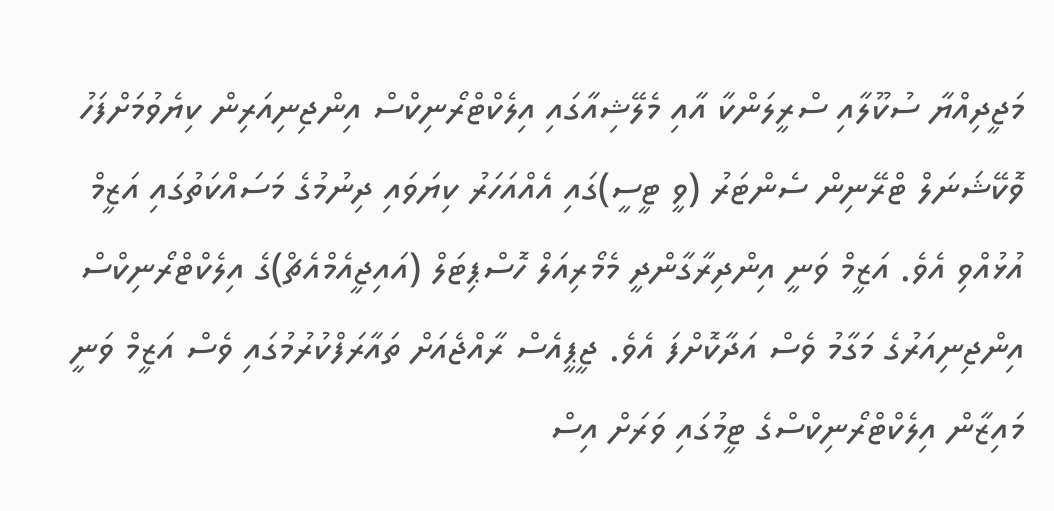މަޖީދިއްޔާ ސުކޫލާއި ސްރީލަންކާ އާއި މެލޭޝިއާގައި އިލެކްޓްރޯނިކްސް އިންޖިނިއަރިން ކިޔެވުމަށްފަހު ވޮކޭޝަނަލް ޓްރޭނިން ސެންޓަރު (ވީ ޓީސީ)ގައި އެއްއަހަރު ކިޔަވައި ދިނުމުގެ މަސައްކަތުގައި އަޒީމް އުޅުއްވި އެވެ. އަޒީމް ވަނީ އިންދިރާގާންދީ މެމޯރިއަލް ހޮސްޕިޓަލް (އައިޖީއެމްއެޗް)ގެ އިލެކްޓްރޯނިކްސް އިންޖިނިއަރުގެ މަގާމު ވެސް އަދާކޮށްފަ އެވެ. ޖީޕީއެސް ރާއްޖެއަށް ތައާރަފްކުރުމުގައި ވެސް އަޒީމް ވަނީ މައިޒާން އިލެކްޓްރޯނިކްސްގެ ޓީމުގައި ވަރަށް އިސް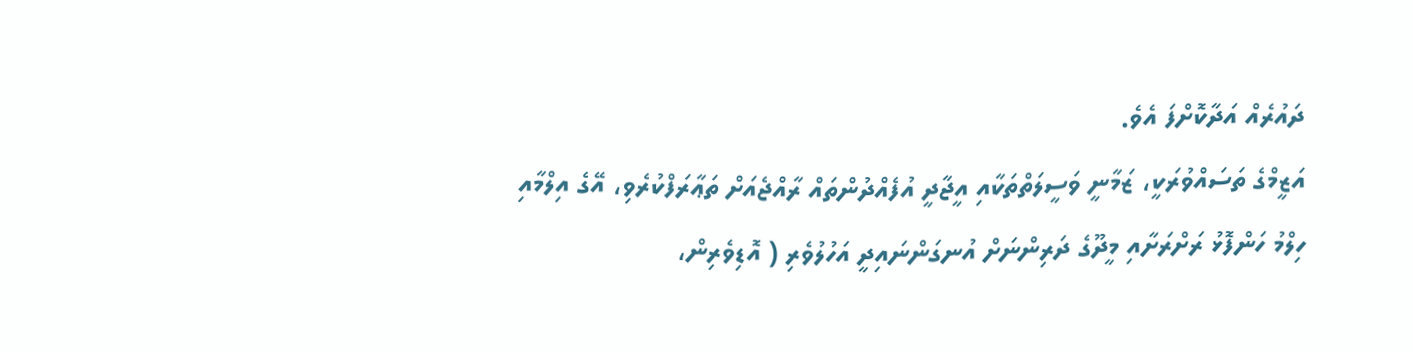ދައުރެއް އަދާކޮށްފަ އެވެ.
އަޒީމްގެ ތަސައްވުރަކީ، ޒަމާނީ ވަސީލަތްތަކާއި އީޖާދީ އުފެއްދުންތައް ރާއްޖެއަށް ތަޢާރަފްކުރެވި، އޭގެ އިލްމާއި ހިލްމު ހަންފޮޅު ރަށްރަށާއި މީދޫގެ ދަރިންނަށް އުނގަންނައިދީ އަހުލުވެރި ( އޮޑިވެރިން،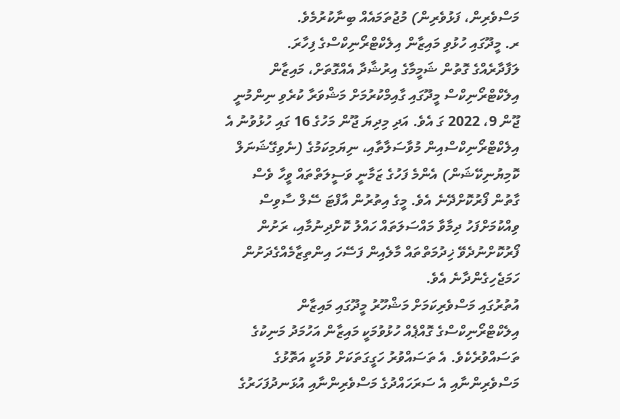މަސްވެރިން، ފަޅުވެރިން) މުޖުތަމައެއް ބިނާކުރުމެވެ.
ރ. މީދޫގައި ހުޅުވި މައިޒާން އިލެކްޓްރޯނިކްސްގެ ފިހާރަ.
ލަފާދާރެއްގެ ގޮތުން ޝަމީމާގެ އިރުޝާދާ އެއްގޮތަށް، މައިޒާން އިލެކްޓްރޯނިކްސް މީދޫގައި ގާއިމްކުރުމަށް މަޝްވަރާ ކުރެވި ނިންމުނީ ޖޫން 9، 2022 ގަ އެވެ. އަދި މިދިޔަ ޖޫން މަހުގެ 16 ގައި ހުޅުވުނު އެ އިލެކްޓްރޯނިކްސްއިން މުވާސަލާތާއި، ނިޔަމިކަމުގެ (ނެވިގޭޝަނަލް ކޮމިޔުނިކޭޝަން) އެންމެ ފަހުގެ ޒަމާނީ ވަސީލަތްތައް ވީހާ ވެސް ގާތުން ފޯރުކޮށްދޭނެ އެވެ. މީގެ އިތުރުން އާފްޓަ ސޭލް ސާވިސް ވިއްކުމަށްފަހު ދިމާވާ މައްސަލަތައް ހައްލު ކޮށްދިނުމާއި، ރަށުން ފޯރުކޮށްނުދެވޭ ޚިދުމަތްތައް މާލެއިން ފަސޭހަ އިންތިޒާމެއްގެދަށުން ހަމަޖެހިގެންދާނެ އެވެ.
އުތުރުގައި މަސްވެރިކަމަށް މަޝްހޫރު މީދޫގައި މައިޒާން އިލެކްޓްރޯނިކްސްގެ ގޮއްޕެއް ހުޅުވުމަކީ މައިޒާން އަހުމަދު މަނިކުގެ ތަސައްވުރެކެވެ. އެ ތަސައްވުރު ހަގީގަތަކަށް ވުމަކީ އަތޮޅުގެ މަސްވެރިންނާއި އެ ސަރަހައްދުގެ މަސްވެރިންނާއި އުޅަނދުފަހަރުގެ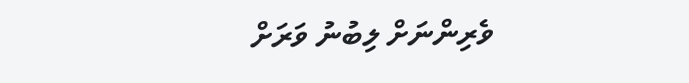ވެރިންނަށް ލިބުނު ވަރަށް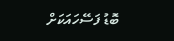ބޮޑު ފަސޭހައަކަށް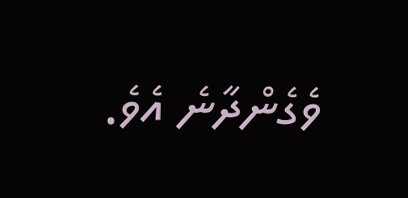ވެގެންދާނެ އެވެ.